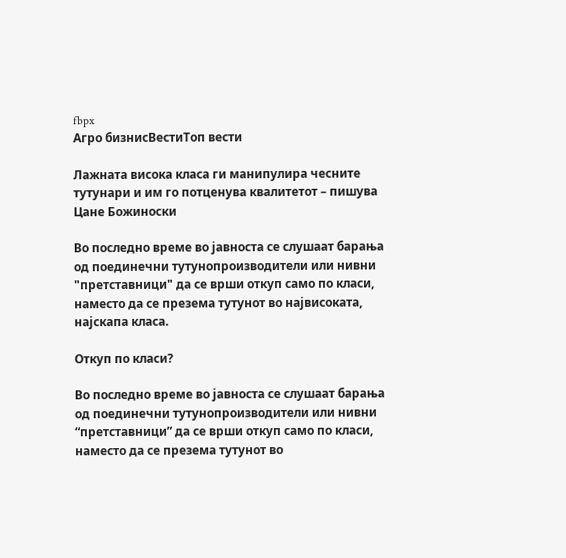fbpx
Агро бизнисВестиТоп вести

Лажната висока класа ги манипулира чесните тутунари и им го потценува квалитетот – пишува Цане Божиноски

Во последно време во јавноста се слушаат барања од поединечни тутунопроизводители или нивни "претставници" да се врши откуп само по класи, наместо да се презема тутунот во највисоката, најскапа класа.

Откуп по класи?

Во последно време во јавноста се слушаат барања од поединечни тутунопроизводители или нивни “претставници” да се врши откуп само по класи, наместо да се презема тутунот во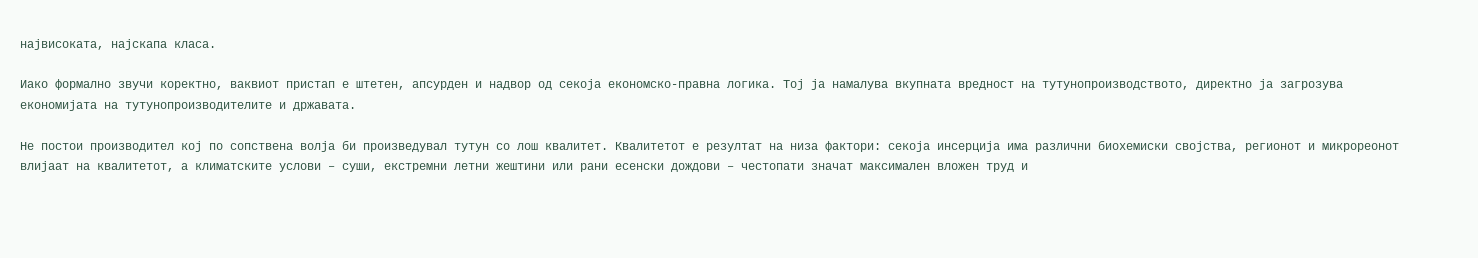највисоката, најскапа класа.

Иако формално звучи коректно, ваквиот пристап е штетен, апсурден и надвор од секоја економско-правна логика. Тој ја намалува вкупната вредност на тутунопроизводството, директно ја загрозува економијата на тутунопроизводителите и државата.

Не постои производител кој по сопствена волја би произведувал тутун со лош квалитет. Квалитетот е резултат на низа фактори: секоја инсерција има различни биохемиски својства, регионот и микрореонот влијаат на квалитетот, а климатските услови – суши, екстремни летни жештини или рани есенски дождови – честопати значат максимален вложен труд и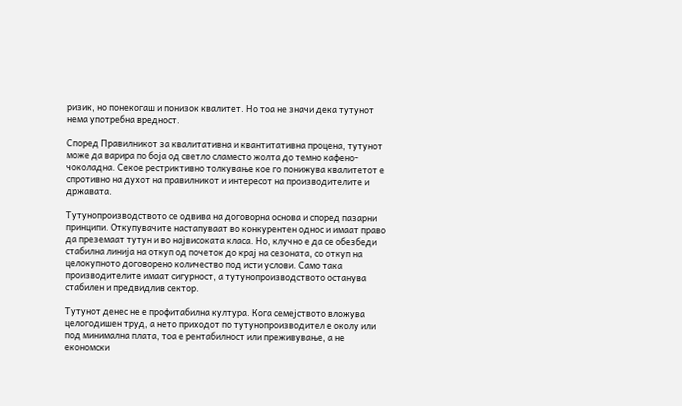ризик, но понекогаш и понизок квалитет. Но тоа не значи дека тутунот нема употребна вредност.

Според Правилникот за квалитативна и квантитативна процена, тутунот може да варира по боја од светло сламесто жолта до темно кафено-чоколадна. Секое рестриктивно толкување кое го понижува квалитетот е спротивно на духот на правилникот и интересот на производителите и државата.

Тутунопроизводството се одвива на договорна основа и според пазарни принципи. Откупувачите настапуваат во конкурентен однос и имаат право да преземаат тутун и во највисоката класа. Но, клучно е да се обезбеди стабилна линија на откуп од почеток до крај на сезоната, со откуп на целокупното договорено количество под исти услови. Само така производителите имаат сигурност, а тутунопроизводството останува стабилен и предвидлив сектор.

Тутунот денес не е профитабилна култура. Кога семејството вложува целогодишен труд, а нето приходот по тутунопроизводител е околу или под минимална плата, тоа е рентабилност или преживување, а не економски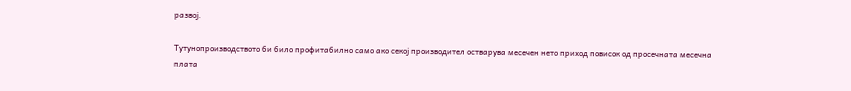развој.

Тутунопроизводството би било профитабилно само ако секој производител остварува месечен нето приход повисок од просечната месечна плата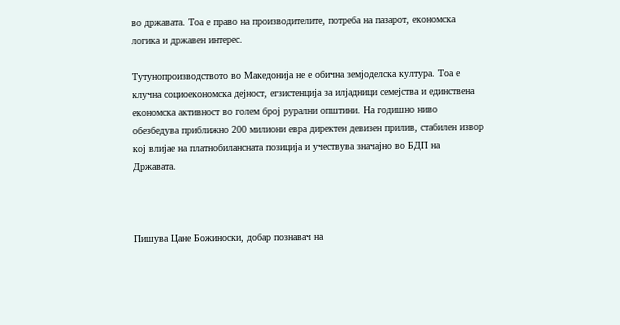во државата. Тоа е право на производителите, потреба на пазарот, економска логика и државен интерес.

Тутунопроизводството во Македонија не е обична земјоделска култура. Тоа е клучна социоекономска дејност, егзистенција за илјадници семејства и единствена економска активност во голем број рурални општини. На годишно ниво обезбедува приближно 200 милиони евра директен девизен прилив, стабилен извор кој влијае на платнобилансната позиција и учествува значајно во БДП на Државата.



Пишува Цане Божиноски, добар познавач на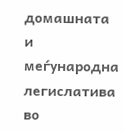домашната и меѓународна легислатива во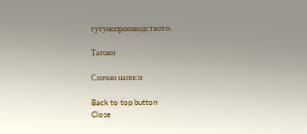тутунопроизводството.

Тагови

Слични написи

Back to top button
Close